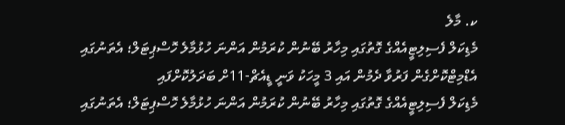ކ. މާލެ
މެޑިކަލް ފެސިލިޓީއެއްގެ ގޮތުގައި މިހާރު ބޭނުން ކުރަމުން އަންނަ ހުޅުމާލެ ހޮސްޕިޓަލް؛ އެތަނުގައި އެޑްމިޓްކޮށްގެން ފަރުވާ ދެމުން އައި 3 މީހަކު ވަނީ ޑީއެޗް-11ށް ބަދަލުކޮށްފައި
މެޑިކަލް ފެސިލިޓީއެއްގެ ގޮތުގައި މިހާރު ބޭނުން ކުރަމުން އަންނަ ހުޅުމާލެ ހޮސްޕިޓަލް؛ އެތަނުގައި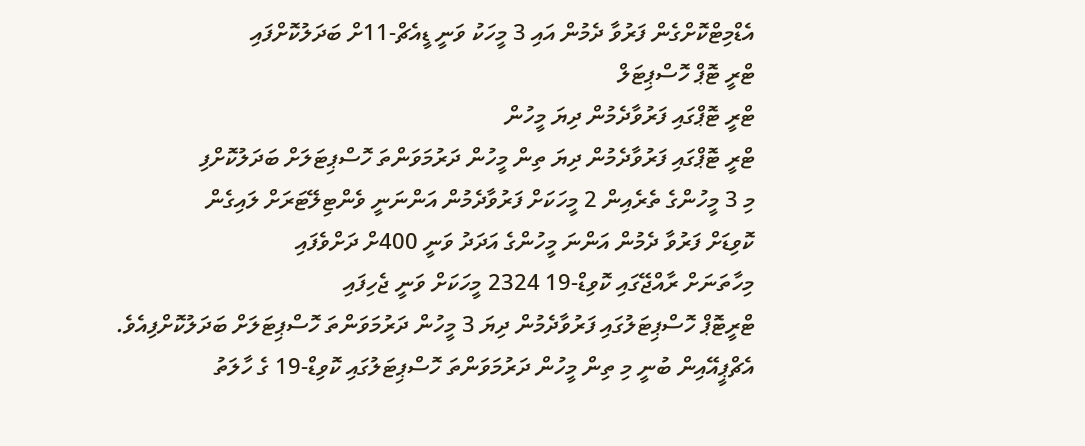އެޑްމިޓްކޮށްގެން ފަރުވާ ދެމުން އައި 3 މީހަކު ވަނީ ޑީއެޗް-11ށް ބަދަލުކޮށްފައި
ޓްރީ ޓޮޕް ހޮސްޕިޓަލް
ޓްރީ ޓޮޕްގައި ފަރުވާދެމުން ދިޔަ މީހުން
ޓްރީ ޓޮޕްގައި ފަރުވާދެމުން ދިޔަ ތިން މީހުން ދަރުމަވަންތަ ހޮސްޕިޓަލަށް ބަދަލުކޮށްފި
މި 3 މީހުންގެ ތެރެއިން 2 މީހަކަށް ފަރުވާދެމުން އަންނަނީ ވެންޓިލޭޓަރަށް ލައިގެން
ކޮވިޑަށް ފަރުވާ ދެމުން އަންނަ މީހުންގެ އަދަދު ވަނީ 400ށް ދަށްވެފައި
މިހާތަނަށް ރާއްޖޭގައި ކޮވިޑް-19 2324 މީހަކަށް ވަނީ ޖެހިފައި
ޓްރީޓޮޕް ހޮސްޕިޓަލުގައި ފަރުވާދެމުން ދިޔަ 3 މީހުން ދަރުމަވަންތަ ހޮސްޕިޓަލަށް ބަދަލުކޮށްފިއެވެ.
އެޗްޕީއޭއިން ބުނީ މި ތިން މީހުން ދަރުމަވަންތަ ހޮސްޕިޓަލުގައި ކޮވިޑް-19 ގެ ހާލަތު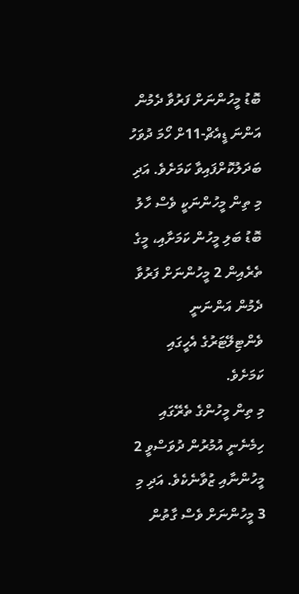ބޮޑު މީހުންނަށް ފަރުވާ ދެމުން އަންނަ ޑީއެޗް-11ށް ހޯމަ ދުވަހު ބަދަލުކޮށްފައިވާ ކަމަށެވެ. އަދި މި ތިން މީހުންނަކީ ވެސް ހާލު ބޮޑު ބަލި މީހުން ކަމަށާއި، މީގެ ތެރެއިން 2 މީހުންނަށް ފަރުވާ ދެމުން އަންނަނީ ވެންޓިލޭޓަރުގެ އެހީގައި ކަމަށެވެ.
މި ތިން މީހުންގެ ތެރޭގައި ހިމެނެނީ އުމުރުން ދުވަސްވީ 2 މީހުންނާއި ޒުވާނެކެވެ. އަދި މި 3 މީހުންނަށް ވެސް ގާތުން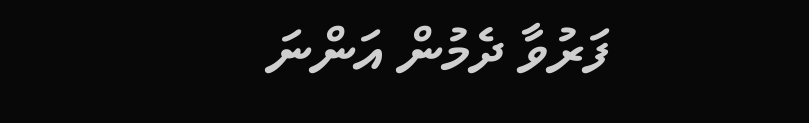ފަރުވާ ދެމުން އަންނަ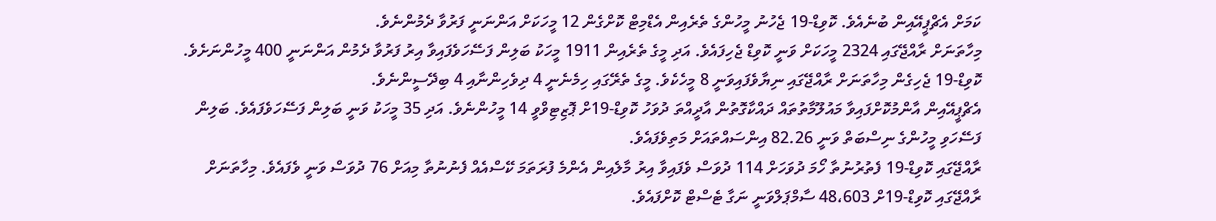ކަމަށް އެޗްޕީއޭއިން ބުނެއެވެ. ކޮވިޑް-19 ޖެހުނު މީހުންގެ ތެރެއިން އެޑްމިޓް ކޮށްގެން 12 މީހަކަށް އަންނަނީ ފަރުވާ ދެމުންނެވެ.
މިހާތަނަށް ރާއްޖޭގައި 2324 މީހަކަށް ވަނީ ކޮވިޑް ޖެހިފައެވެ. އަދި މީގެ ތެރެއިން 1911 މީހަކު ބަލިން ފަސޭހަވެފައިވާ އިރު ފަރުވާ ދެމުން އަންނަނީ 400 މީހުންނަށެވެ. ކޮވިޑް-19 ޖެހިގެން މިހާތަނަށް ރާއްޖޭގައި ނިޔާވެފައިވަނީ 8 މީހެކެވެ. މީގެ ތެރޭގައި ހިމެނެނީ 4 ދިވެހިންނާއި 4 ބިދޭސީންނެވެ.
އެޗްޕީއޭއިން އާންމުކޮށްފައިވާ މައުލޫމާތުތައް ދައްކާގޮތުން އާދީއްތަ ދުވަހު ކޮވިޑް-19ށް ޕޮޒިޓިވްވީ 14 މީހުންނެވެ. އަދި 35 މީހަކު ވަނީ ބަލިން ފަސޭހަވެފައެވެ. ބަލިން ފަސޭހަވި މީހުންގެ ނިސްބަތް ވަނީ 82.26 އިންސައްތައަށް މަތިވެފައެވެ.
ރާއްޖޭގައި ކޮވިޑް-19 ފެތުރުނުތާ ހޯމަ ދުވަހަށް 114 ދުވަސް ވެފައިވާ އިރު މާލެއިން އެންމެ ފުރަތަމަ ކޭސްއެއް ފެނުނުތާ މިއަށް 76 ދުވަސް ވަނީ ވެފައެވެ. މިހާތަނަށް ރާއްޖޭގައި ކޮވިޑް-19ށް 48،603 ސާމްޕަލްވަނީ ނަގާ ޓެސްޓް ކޮށްފައެވެ.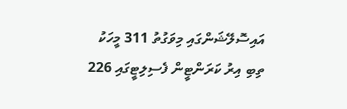އައިސޮލޭޝަންގައި މިވަގުތު 311 މީހަކު ތިބި އިރު ކަރަންޓީން ފެސިލިޓީގައި 226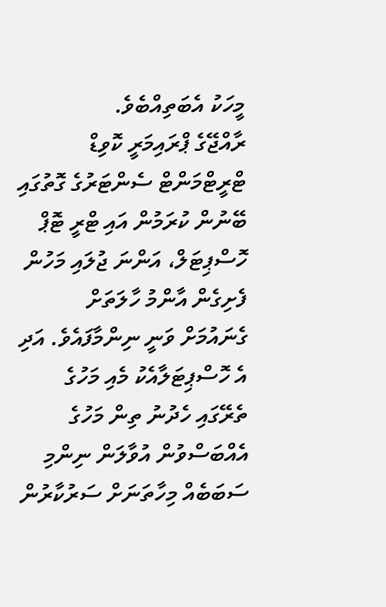މީހަކު އެބަތިއްބެވެ.
ރާއްޖޭގެ ޕްރައިމަރީ ކޮވިޑް ޓްރީޓްމަންޓް ސެންޓަރުގެ ގޮތުގައި ބޭނުން ކުރަމުން އައި ޓްރީ ޓޮޕް ހޮސްޕިޓަލް، އަންނަ ޖުލައި މަހުން ފެށިގެން އާންމު ހާލަތަށް ގެނައުމަށް ވަނީ ނިންމާފައެވެ. އަދި އެ ހޮސްޕިޓަލާއެކު މެއި މަހުގެ ތެރޭގައި ހެދުނު ތިން މަހުގެ އެއްބަސްވުން އުވާލަން ނިންމި ސަބަބެއް މިހާތަނަށް ސަރުކާރުން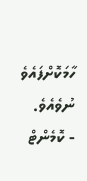ހާމަކޮށްފައެވެ ނުވެއެވެ.
- ކޮމެންޓް